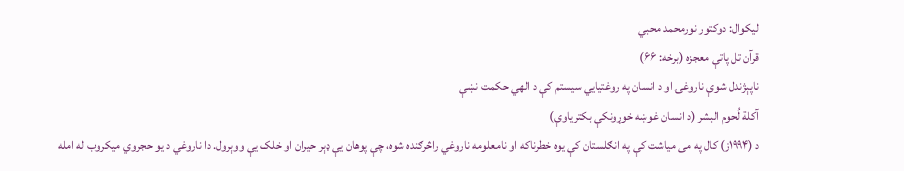لیکوال: دوکتور نورمحمد محبي
قرآن تل پاتې معجزه (برخه: ۶۶)
ناپېژندل شوې ناروغۍ او د انسان په روغتیايي سيستم کې د الهي حکمت نښې
آکلة لُحوم البشر (د انسان غوښه خوړونکې بکتریاوې)
د (۱۹۹۴ز) کال په می میاشت کې په انګلستان کې یوه خطرناکه او نامعلومه ناروغي راڅرګنده شوه، چې پوهان یې ډېر حیران او خلک یې ووېرول. دا ناروغي د یو حجروي میکروب له امله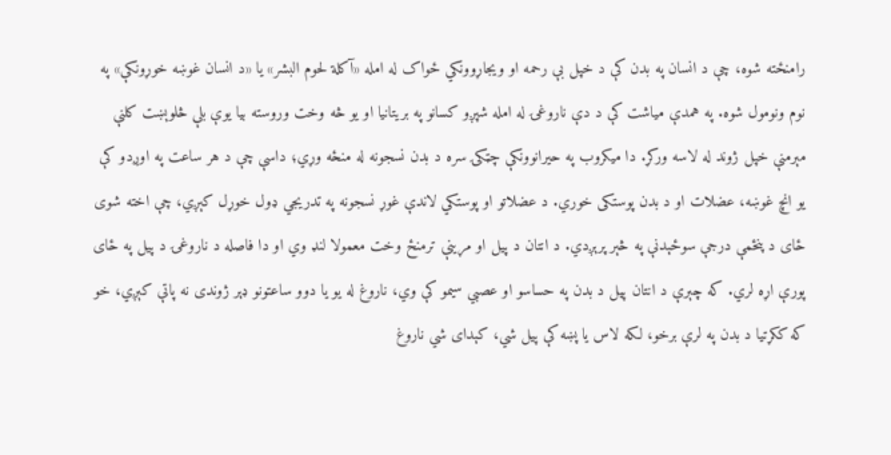رامنځته شوه، چې د انسان په بدن کې د خپل بې رحمه او ویجاړوونکي ځواک له امله «آکلة لحوم البشر» یا «د انسان غوښه خوړونکې» په نوم ونومول شوه. په همدې میاشت کې د دې ناروغۍ له امله شپږو کسانو په بریتانیا او يو څه وخت وروسته بيا يوې بلې څلوېښت کلنې مېرمنې خپل ژوند له لاسه ورکړ. دا میکروب په حیرانوونکې چټکۍ سره د بدن نسجونه له منځه وړي؛ داسې چې د هر ساعت په اوږدو کې یو انچ غوښه، عضلات او د بدن پوستکی خوري. د عضلاتو او پوستکي لاندې غوړ نسجونه په تدریجي ډول خوړل کېږي، چې اخته شوی ځای د پنځمې درجې سوځېدنې په څېر پرېږدي. د انتان د پیل او مړینې ترمنځ وخت معمولا لنډ وي او دا فاصله د ناروغۍ د پیل په ځای پورې اړه لري. که چېرې د انتان پیل د بدن په حساسو او عصبي سیمو کې وي، ناروغ له یو یا دوو ساعتونو ډېر ژوندی نه پاتې کېږي، خو که ککړتیا د بدن په لرې برخو، لکه لاس یا پښه کې پیل شي، کېدای شي ناروغ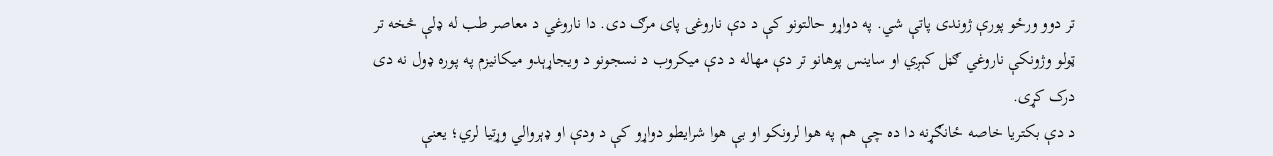تر دوو ورځو پورې ژوندی پاتې شي. په دواړو حالتونو کې د دې ناروغۍ پای مرګ دی. دا ناروغي د معاصر طب له ډلې څخه تر ټولو وژونکې ناروغي ګڼل کېږي او ساینس پوهانو تر دې مهاله د دې میکروب د نسجونو د ویجاړېدو میکانیزم په پوره ډول نه دی درک کړی.
د دې بکتریا خاصه ځانګړنه دا ده چې هم په هوا لرونکو او بې هوا شرایطو دواړو کې د ودې او ډېروالي وړتیا لري؛ یعنې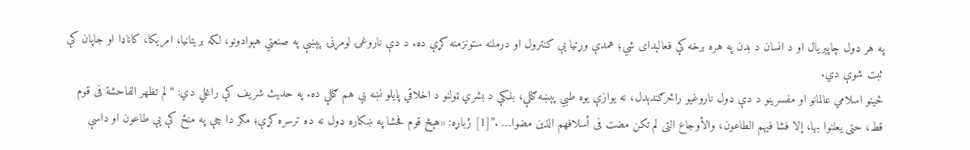په هر ډول چاپېریال او د انسان د بدن په هره برخه کې فعالېدای شي؛ همدې وړتیا یې کنترول او درملنه ستونزمنه کړې ده. د دې ناروغۍ لومړنۍ پېښې په صنعتي هېوادونو، لکه بریتانیا، امريکا، کاناډا او جاپان کې ثبت شوې دي.
ځینو اسلامي عالمانو او مفسرینو د دې ډول ناروغیو راڅرګندېدل، نه یوازې یوه طبي پېښه ګڼلې، بلکې د بشري ټولنو د اخلاقي پایلو نښه یې هم ګڼلې ده. په حدیث شريف کې راغلي دي: “لم تظهر الفاحشة فی قوم قط، حتى یعلنوا بها، إلا فشا فیهم الطاعون، والأوجاع التی لم تكن مضت فی أسلافهم الذین مضوا… .”[1] ژباړه: «هېڅ قوم فحشا په ښکاره ډول نه ده ترسره کړې؛ مګر دا چې په منځ کې یې طاعون او داسې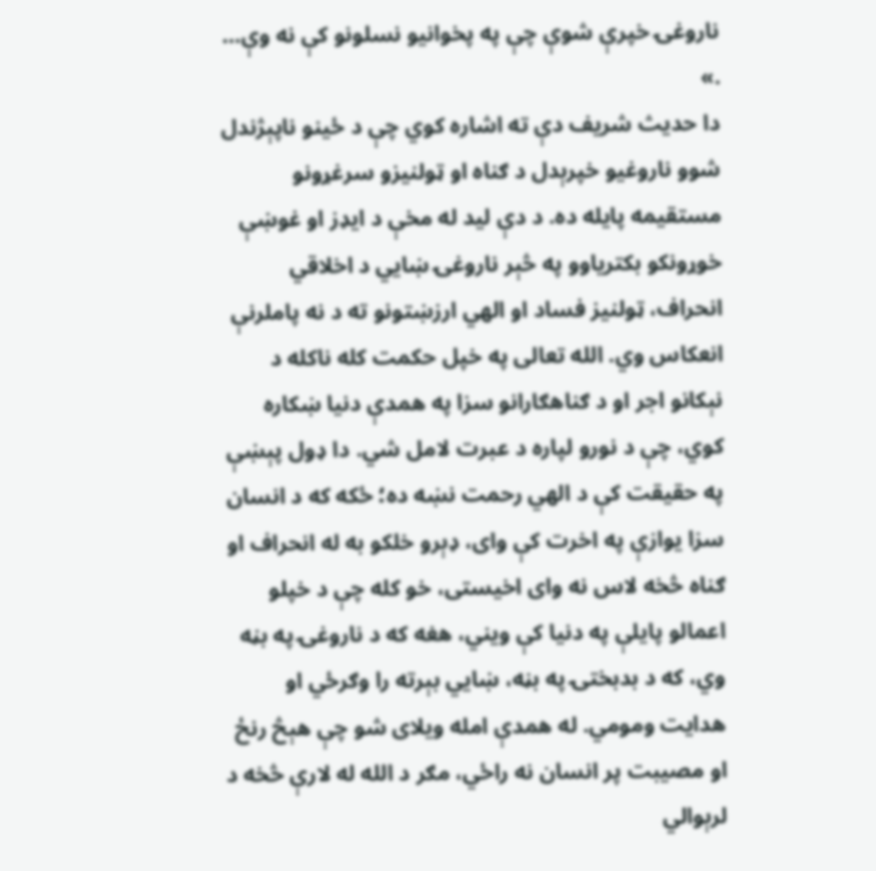ناروغۍ خپرې شوې چې په پخوانیو نسلونو کې نه وې… .»
دا حدیث شريف دې ته اشاره کوي چې د ځینو ناپېژندل شوو ناروغیو خپرېدل د ګناه او ټولنیزو سرغړونو مستقیمه پایله ده. د دې لید له مخې د ایډز او غوښې خوړونکو بکتریاوو په څېر ناروغۍ ښایي د اخلاقي انحراف، ټولنیز فساد او الهي ارزښتونو ته د نه پاملرنې انعکاس وي. الله تعالی په خپل حکمت کله ناکله د نېکانو اجر او د ګناهګارانو سزا په همدې دنیا ښکاره کوي، چې د نورو لپاره د عبرت لامل شي. دا ډول پېښې په حقیقت کې د الهي رحمت نښه ده؛ ځکه که د انسان سزا یوازې په اخرت کې وای، ډېرو خلکو به له انحراف او ګناه څخه لاس نه وای اخیستی، خو کله چې د خپلو اعمالو پایلې په دنیا کې ویني، هغه که د ناروغۍ په بڼه وي، که د بدبختۍ په بڼه، ښایي بېرته را وګرځي او هدایت ومومي. له همدې امله ویلای شو چې هېڅ رنځ او مصیبت پر انسان نه راځي، مګر د الله له لارې څخه د لرېوالي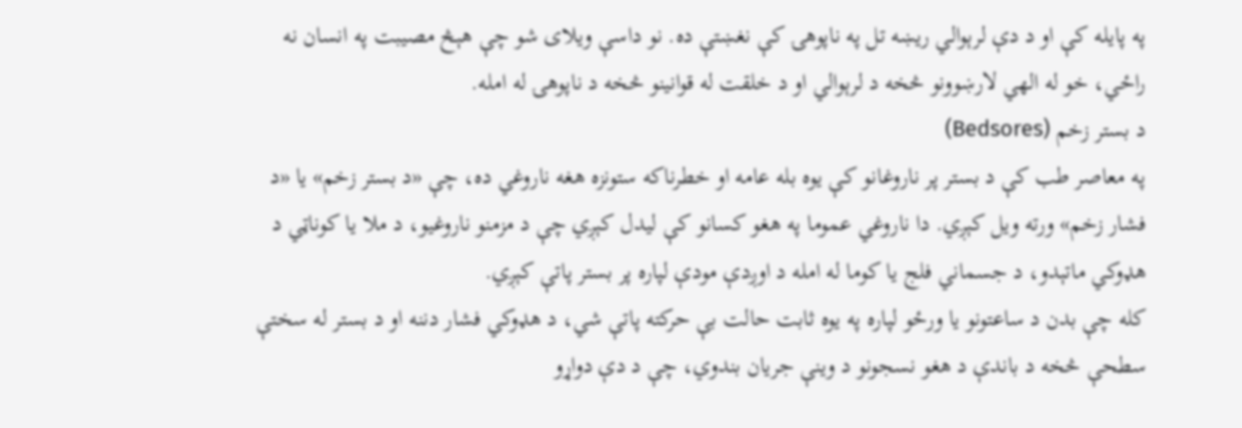په پایله کې او د دې لرېوالي ریښه تل په ناپوهۍ کې نغښتې ده. نو داسې ویلای شو چې هېڅ مصیبت په انسان نه راځي، خو له الهي لارښوونو څخه د لرېوالي او د خلقت له قوانینو څخه د ناپوهۍ له امله.
د بستر زخم (Bedsores)
په معاصر طب کې د بستر پر ناروغانو کې یوه بله عامه او خطرناکه ستونزه هغه ناروغي ده، چې «د بستر زخم» یا «د فشار زخم» ورته ویل کېږي. دا ناروغي عموما په هغو کسانو کې لیدل کېږي چې د مزمنو ناروغیو، د ملا یا کوناټي د هډوکي ماتېدو، د جسماني فلج یا کوما له امله د اوږدې مودې لپاره پر بستر پاتې کېږي.
کله چې بدن د ساعتونو یا ورځو لپاره په یوه ثابت حالت بې حرکته پاتې شي، د هډوکي فشار دننه او د بستر له سختې سطحې څخه د باندې د هغو نسجونو د وینې جریان بندوي، چې د دې دواړو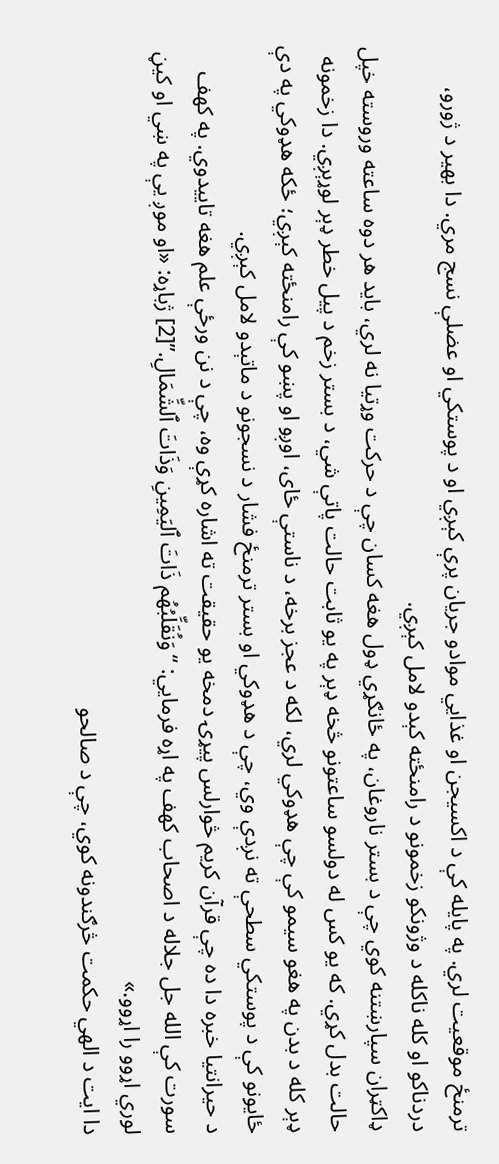ترمنځ موقعیت لري. په پایله کې د اکسیجن او غذایي موادو جریان پرې کېږي او د پوستکي او عضلې نسج مري. دا بهیر د ژورو، دردناکو او کله ناکله د وژونکو زخمونو د رامنځته کېدو لامل کېږي.
ډاکټران سپارښتنه کوي چې د بستر ناروغان، په ځانګړي ډول هغه کسان چې د حرکت وړتیا نه لري، باید هر دوه ساعته وروسته خپل حالت بدل کړي. که یو کس له دولسو ساعتونو څخه ډېر په یو ثابت حالت پاتې شي، د بستر زخم د پیل خطر ډېر لوړېږي. دا زخمونه ډېر کله د بدن په هغو سیمو کې چې هډوکي لري، لکه د عجز برخه، د ناستې ځای، اوږو او پښو کې رامنځته کېږي؛ ځکه هډوکي په دې ځايونو کې د پوستکي سطحې ته نږدې وي، چې د هډوکي او بستر ترمنځ فشار د نسجونو د ماتېدو لامل کېږي.
د حیرانتیا خبره دا ده چې قرآن کریم څوارلس پیړۍ دمخه یو حقیقت ته اشاره کړې وه، چې د نن ورځې علم هغه تاییدوي. په کهف سورت کې الله جل جلاله د اصحاب کهف په اړه فرمايي: “وَنُقَلِّبُهُم ذَاتَ ٱلیَمِینِ وَذَاتَ ٱلشِّمَالِ.”[2] ژباړه: «او موږ يې په ښي او کيڼ لوري اړوو را اړوو.»
دا ایت د الهي حکمت څرګندونه کوي، چې د صالحو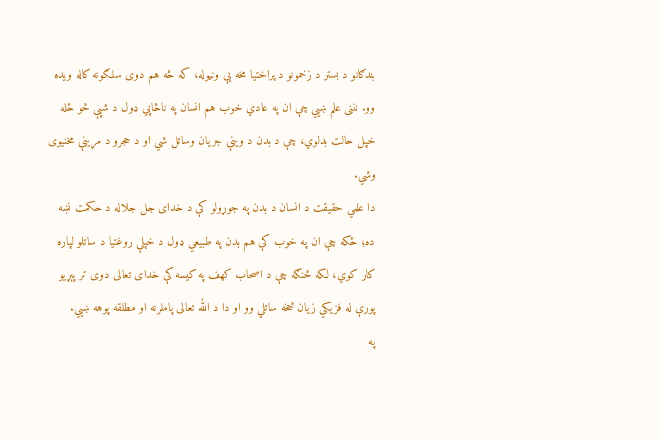بندګانو د بستر د زخمونو د پراختیا مخه یې ونیوله، که څه هم دوی سلګونه کاله ویده وو. نننی علم ښيي چې ان په عادي خوب هم انسان په ناڅاپي ډول د شپې څو ځله خپل حالت بدلوي، چې د بدن د وینې جریان وساتل شي او د حجرو د مړینې مخنیوی وشي.
دا علمي حقیقت د انسان د بدن په جوړولو کې د خدای جل جلاله د حکمت نښه ده؛ ځکه چې ان په خوب کې هم بدن په طبیعي ډول د خپلې روغتیا د ساتلو لپاره کار کوي، لکه څنګه چې د اصحاب کهف په کیسه کې خدای تعالی دوی تر پېړیو پورې له فزیکي زیان څخه ساتلي وو او دا د الله تعالی پاملرنه او مطلقه پوهه ښیي.
په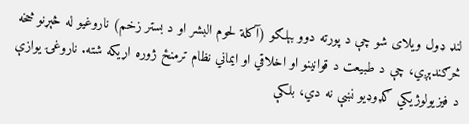لنډ ډول ویلای شو چې د پورته دوو بېلګو (آکلة لحوم البشر او د بستر زخم) ناروغيو له څېړنو څخه څرګندېږي، چې د طبیعت د قوانینو او اخلاقي او ایماني نظام ترمنځ ژوره اړیکه شته. ناروغۍ یوازې د فیزیولوژیکي ګډوډیو نښې نه دي، بلکې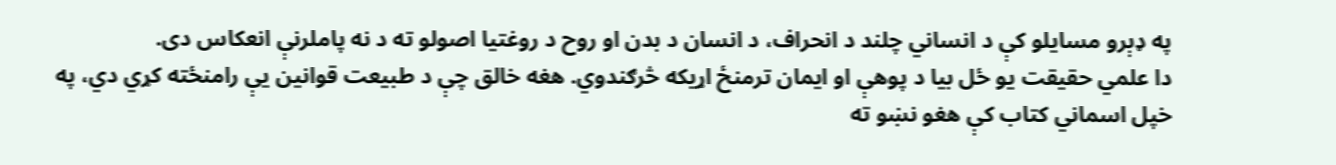په ډېرو مسایلو کې د انساني چلند د انحراف، د انسان د بدن او روح د روغتیا اصولو ته د نه پاملرنې انعکاس دی.
دا علمي حقیقت یو ځل بیا د پوهې او ایمان ترمنځ اړیکه څرګندوي. هغه خالق چې د طبیعت قوانین یې رامنځته کړي دي، په خپل اسماني کتاب کې هغو نښو ته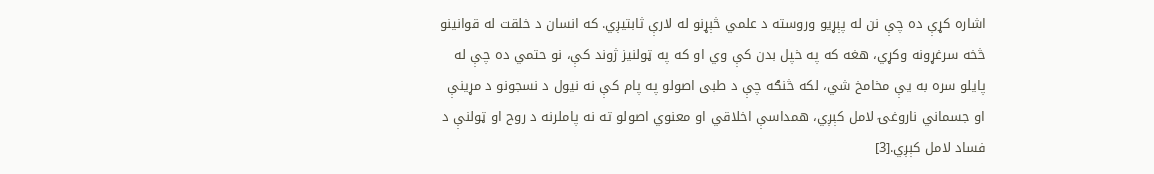اشاره کړې ده چې نن له پېړیو وروسته د علمي څېړنو له لارې ثابتیږي. که انسان د خلقت له قوانینو څخه سرغړونه وکړي، هغه که په خپل بدن کې وي او که په ټولنیز ژوند کې، نو حتمي ده چې له پایلو سره به یې مخامخ شي، لکه څنګه چې د طبی اصولو په پام کې نه نيول د نسجونو د مړینې او جسماني ناروغۍ لامل کېږي، همداسې اخلاقي او معنوي اصولو ته نه پاملرنه د روح او ټولنې د فساد لامل کېږي.[3]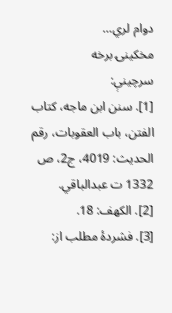دوام لري…
مخکینۍ برخه
سرچینې:
[1]. سنن ابن ماجه، كتاب الفتن، باب العقوبات، رقم الحدیث: 4019، ج2، ص 1332 ت عبدالباقي.
[2]. الكهف: 18.
[3]. فشردۀ مطلب از: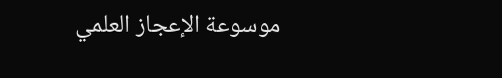موسوعة الإعجاز العلمي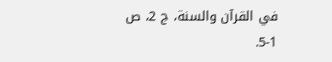في القرآن والسنة، ج 2، ص 1-5.